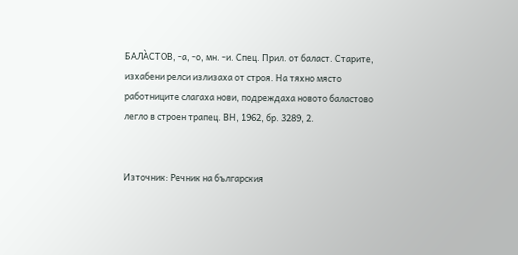БАЛА̀СТОВ, -а, -о, мн. -и. Спец. Прил. от баласт. Старите, изхабени релси излизаха от строя. На тяхно място работниците слагаха нови, подреждаха новото баластово легло в строен трапец. ВН, 1962, бр. 3289, 2.


Източник: Речник на българския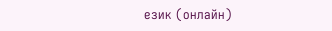език (онлайн)